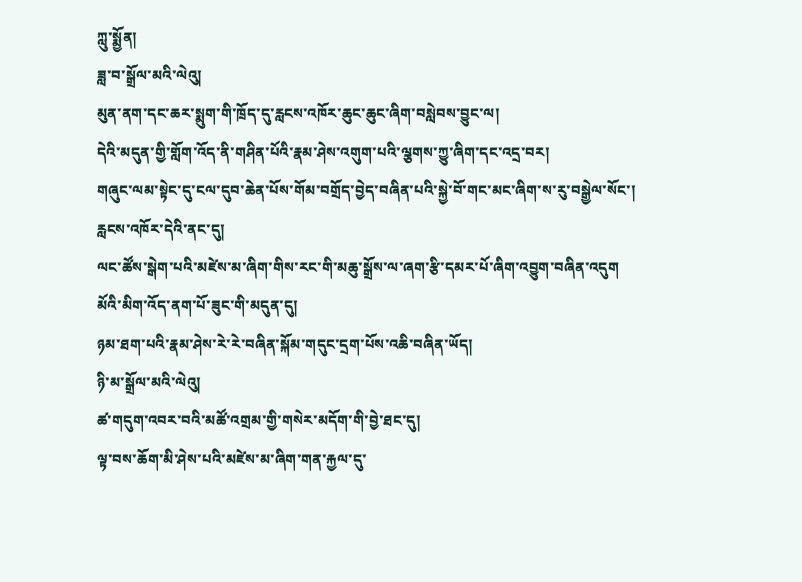ཀླུ་སྨྱོན།
ཟླ་བ་སྒྲོལ་མའི་ལེའུ།
མུན་ནག་དང་ཆར་སྨུག་གི་ཁྲོད་དུ་རླངས་འཁོར་ཆུང་ཆུང་ཞིག་བསླེབས་བྱུང་ལ།
དེའི་མདུན་གྱི་གློག་འོད་ནི་གཤིན་པོའི་རྣམ་ཤེས་འགུག་པའི་ལྕགས་ཀྱུ་ཞིག་དང་འདྲ་བར།
གཞུང་ལམ་སྟེང་དུ་ངལ་དུབ་ཆེན་པོས་གོམ་བགྲོད་བྱེད་བཞིན་པའི་སྐྱེ་བོ་གང་མང་ཞིག་ས་རུ་བསྒྱེལ་སོང་།
རླངས་འཁོར་དེའི་ནང་དུ།
ལང་ཚོས་སྒེག་པའི་མཛེས་མ་ཞིག་གིས་རང་གི་མཆུ་སྒྲོས་ལ་ཞག་རྩི་དམར་པོ་ཞིག་འབྱུག་བཞིན་འདུག
མོའི་མིག་འོད་ནག་པོ་ཟུང་གི་མདུན་དུ།
ཉམ་ཐག་པའི་རྣམ་ཤེས་རེ་རེ་བཞིན་སྐོམ་གདུང་དྲག་པོས་འཆི་བཞིན་ཡོད།
ཉི་མ་སྒྲོལ་མའི་ལེའུ།
ཚ་གདུག་འབར་བའི་མཚོ་འགྲམ་གྱི་གསེར་མདོག་གི་བྱེ་ཐང་དུ།
ལྟ་བས་ཆོག་མི་ཤེས་པའི་མཛེས་མ་ཞིག་གན་རྐྱལ་དུ་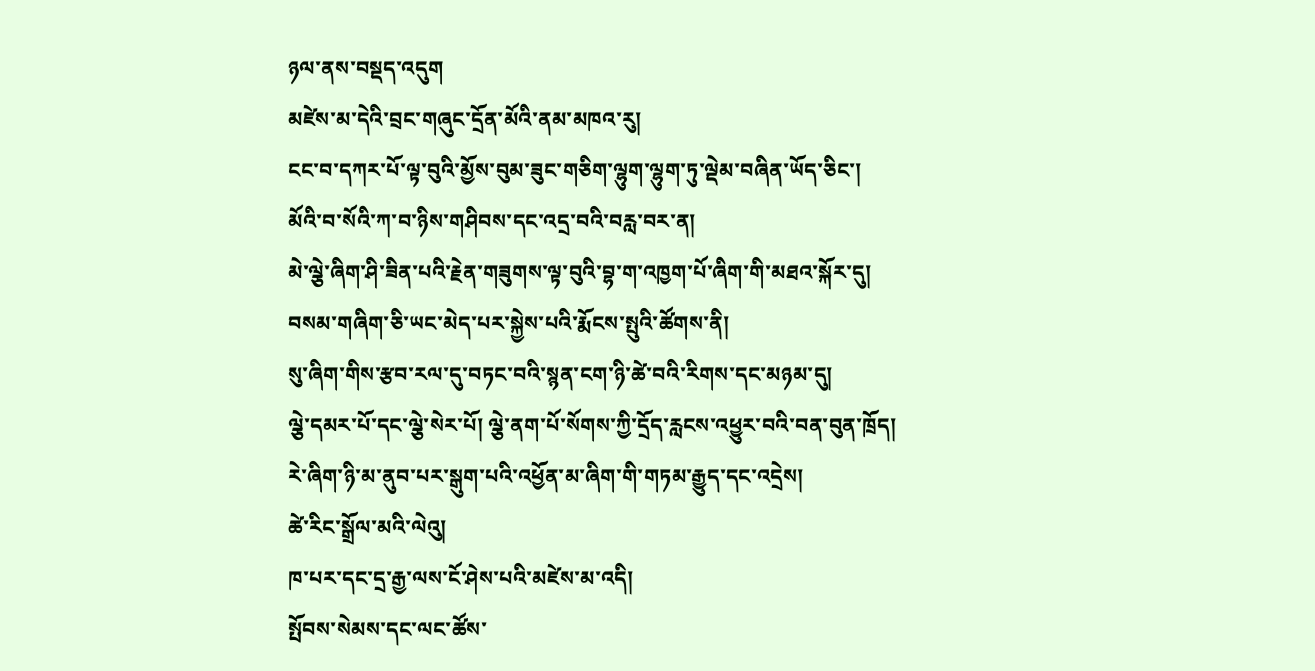ཉལ་ནས་བསྡད་འདུག
མཛེས་མ་དེའི་བྲང་གཞུང་དྲོན་མོའི་ནམ་མཁའ་རུ།
ངང་བ་དཀར་པོ་ལྟ་བུའི་མྱོས་བུམ་ཟུང་གཅིག་ལྷུག་ལྷུག་ཏུ་ལྡེམ་བཞིན་ཡོད་ཅིང་།
མོའི་བ་སོའི་ཀ་བ་ཉིས་གཤིབས་དང་འདྲ་བའི་བརླ་བར་ན།
མེ་ལྕེ་ཞིག་ཤི་ཟིན་པའི་རྗེན་གཟུགས་ལྟ་བུའི་བྷ་ག་འཁྱག་པོ་ཞིག་གི་མཐའ་སྐོར་དུ།
བསམ་གཞིག་ཅི་ཡང་མེད་པར་སྐྱེས་པའི་རྨོངས་སྤུའི་ཚོགས་ནི།
སུ་ཞིག་གིས་རྩབ་རལ་དུ་བཏང་བའི་སྙན་ངག་ཉི་ཚེ་བའི་རིགས་དང་མཉམ་དུ།
ལྕེ་དམར་པོ་དང་ལྕེ་སེར་པོ། ལྕེ་ནག་པོ་སོགས་ཀྱི་དྲོད་རླངས་འཕྱུར་བའི་བན་བུན་ཁྲོད།
རེ་ཞིག་ཉི་མ་ནུབ་པར་སྒུག་པའི་འཕྱོན་མ་ཞིག་གི་གཏམ་རྒྱུད་དང་འདྲེས།
ཚེ་རིང་སྒྲོལ་མའི་ལེའུ།
ཁ་པར་དང་དྲ་རྒྱ་ལས་ངོ་ཤེས་པའི་མཛེས་མ་འདི།
སྤོབས་སེམས་དང་ལང་ཚོས་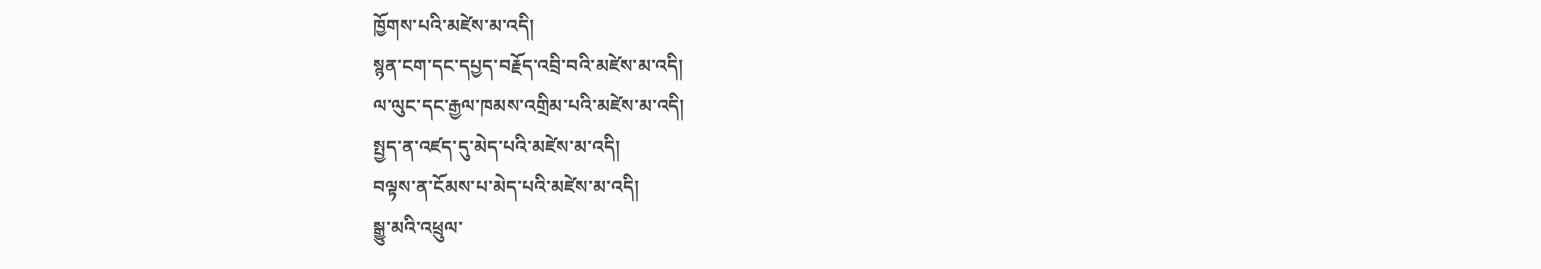ཁྱོགས་པའི་མཛེས་མ་འདི།
སྙན་ངག་དང་དཔྱད་བརྗོད་འབྲི་བའི་མཛེས་མ་འདི།
ལ་ལུང་དང་རྒྱལ་ཁམས་འགྲིམ་པའི་མཛེས་མ་འདི།
སྤྱད་ན་འཛད་དུ་མེད་པའི་མཛེས་མ་འདི།
བལྟས་ན་ངོམས་པ་མེད་པའི་མཛེས་མ་འདི།
སྒྱུ་མའི་འཕྲུལ་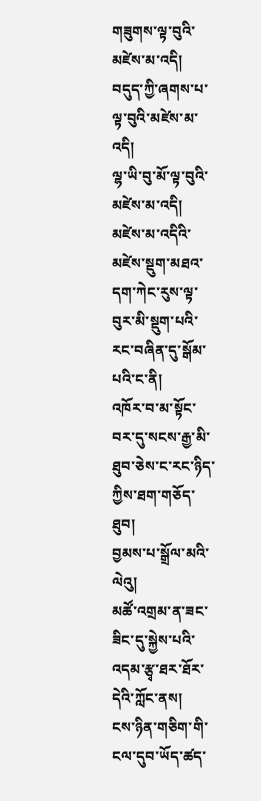གཟུགས་ལྟ་བུའི་མཛེས་མ་འདི།
བདུད་ཀྱི་ཞགས་པ་ལྟ་བུའི་མཛེས་མ་འདི།
ལྷ་ཡི་བུ་མོ་ལྟ་བུའི་མཛེས་མ་འདི།
མཛེས་མ་འདིའི་མཛེས་སྡུག་མཐའ་དག་ཀེང་རུས་ལྟ་བུར་མི་སྡུག་པའི་རང་བཞིན་དུ་སྒོམ་པའི་ང་ནི།
འཁོར་བ་མ་སྟོང་བར་དུ་སངས་རྒྱ་མི་ཐུབ་ཅེས་ང་རང་ཉིད་ཀྱིས་ཐག་གཅོད་ཐུབ།
བྱམས་པ་སྒྲོལ་མའི་ལེའུ།
མཚོ་འགྲམ་ན་ཟང་ཟིང་དུ་སྐྱེས་པའི་འདམ་རྩྭ་ཐར་ཐོར་དེའི་ཀློང་ནས།
ངས་ཉིན་གཅིག་གི་ངལ་དུབ་ཡོད་ཚད་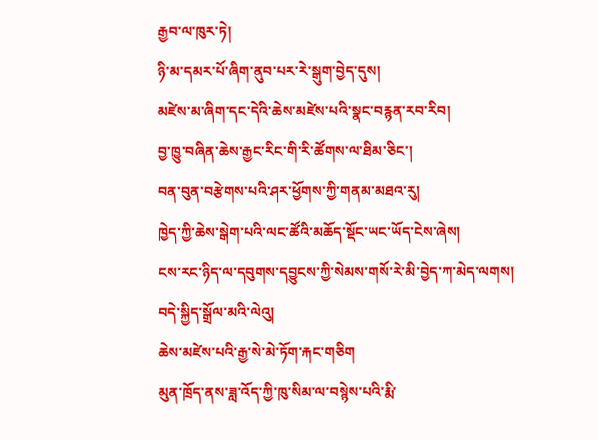རྒྱབ་ལ་ཁུར་ཏེ།
ཉི་མ་དམར་པོ་ཞིག་ནུབ་པར་རེ་སྒུག་བྱེད་དུས།
མཛེས་མ་ཞིག་དང་དེའི་ཆེས་མཛེས་པའི་སྣང་བརྙན་རབ་རིབ།
བྱ་ཁྱུ་བཞིན་ཆེས་རྒྱང་རིང་གི་རི་ཚོགས་ལ་ཐིམ་ཅིང་།
བན་བུན་བརྩེགས་པའི་ཤར་ཕྱོགས་ཀྱི་གནམ་མཐའ་རུ།
ཁྱེད་ཀྱི་ཆེས་སྒེག་པའི་ལང་ཚོའི་མཆོད་སྡོང་ཡང་ཡོད་ངེས་ཞེས།
ངས་རང་ཉིད་ལ་དབུགས་དབྱུངས་ཀྱི་སེམས་གསོ་རེ་མི་བྱེད་ཀ་མེད་ལགས།
བདེ་སྐྱིད་སྒྲོལ་མའི་ལེའུ།
ཆེས་མཛེས་པའི་རྒྱ་སེ་མེ་ཏོག་རྐང་གཅིག
མུན་ཁྲོད་ནས་ཟླ་འོད་ཀྱི་ཁུ་སིམ་ལ་བསྙེས་པའི་རྨི་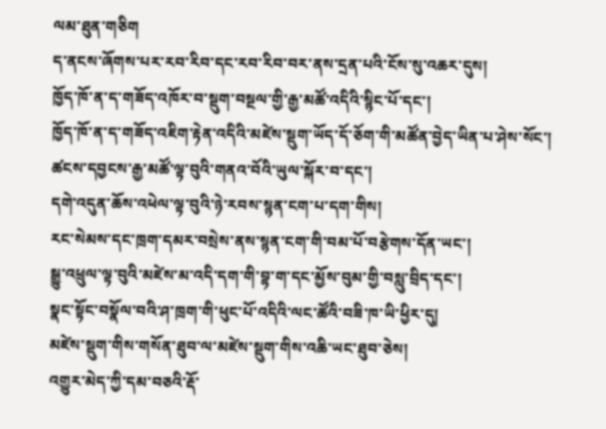ལམ་ཐུན་གཅིག
ད་ནངས་ཞོགས་པར་རབ་རིབ་དང་རབ་རིབ་བར་ནས་དྲན་པའི་ངོས་སུ་འཆར་དུས།
ཁྱོད་ཁོ་ན་ད་གཟོད་འཁོར་བ་སྡུག་བསྔལ་གྱི་རྒྱ་མཚོ་འདིའི་སྙིང་པོ་དང་།
ཁྱོད་ཁོ་ན་ད་གཟོད་འཇིག་རྟེན་འདིའི་མཛེས་སྡུག་ཡོད་དོ་ཅོག་གི་མཚོན་བྱེད་ཡིན་པ་ཤེས་སོང་།
ཚངས་དབྱངས་རྒྱ་མཚོ་ལྟ་བུའི་གནའ་བོའི་ཡུལ་སྐོར་བ་དང་།
དགེ་འདུན་ཆོས་འཕེལ་ལྟ་བུའི་ཉེ་རབས་སྙན་ངག་པ་དག་གིས།
རང་སེམས་དང་ཁྲག་དམར་བསྲེས་ནས་སྙན་ངག་གི་བམ་པོ་བརྩེགས་དོན་ཡང་།
སྒྱུ་འཕྲུལ་ལྟ་བུའི་མཛེས་མ་འདི་དག་གི་བྷ་ག་དང་མྱོས་བུམ་གྱི་བསླུ་བྲིད་དང་།
སྣང་སྟོང་བསྣོལ་བའི་ཤ་ཁྲག་གི་ཕུང་པོ་འདིའི་ལང་ཚོའི་བཟི་ཁ་ཡི་ཕྱིར་དུ།
མཛེས་སྡུག་གིས་གསོན་ཐུབ་ལ་མཛེས་སྡུག་གིས་འཆི་ཡང་ཐུབ་ཅེས།
འགྱུར་མེད་ཀྱི་དམ་བཅའི་རྡོ་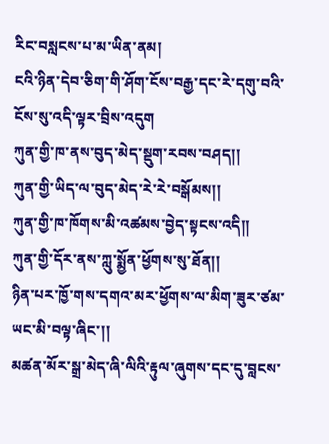རིང་བསླངས་པ་མ་ཡིན་ནམ།
ངའི་ཉིན་དེབ་ཅིག་གི་ཤོག་ངོས་བརྒྱ་དང་རེ་དགུ་བའི་ངོས་སུ་འདི་ལྟར་བྲིས་འདུག
ཀུན་གྱི་ཁ་ནས་བུད་མེད་སྡུག་རབས་བཤད།།
ཀུན་གྱི་ཡིད་ལ་བུད་མེད་རེ་རེ་བསྒོམས།།
ཀུན་གྱི་ཁ་ཁོགས་མི་འཚམས་བྱེད་སྟངས་འདི།།
ཀུན་གྱི་དོར་ནས་ཀླུ་སྨྱོན་ཕྱོགས་སུ་ཐོན།།
ཉིན་པར་ཁྱོ་གས་དགའ་མར་ཕྱོགས་ལ་མིག་ཟུར་ཙམ་ཡང་མི་བལྟ་ཞིང་།།
མཚན་མོར་སྒྲ་མེད་ཞི་ལིའི་རྟུལ་ཞུགས་དང་དུ་བླངས་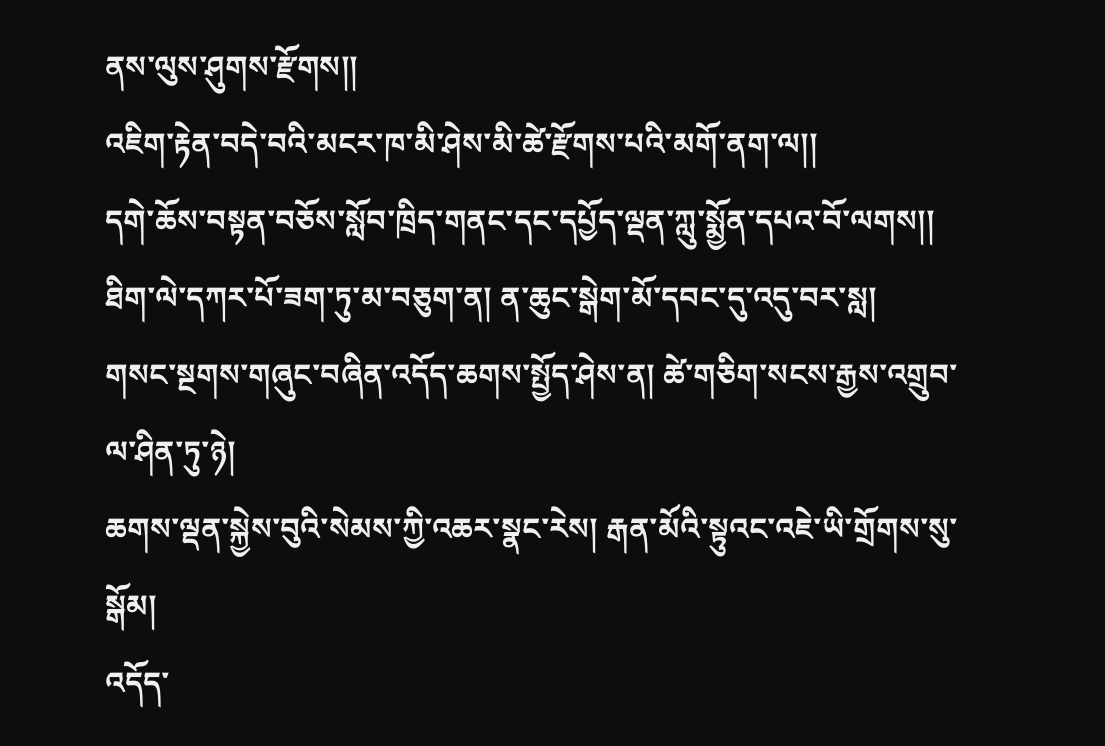ནས་ལུས་ཤུགས་རྫོགས།།
འཇིག་རྟེན་བདེ་བའི་མངར་ཁ་མི་ཤེས་མི་ཚེ་རྫོགས་པའི་མགོ་ནག་ལ།།
དགེ་ཆོས་བསྟན་བཅོས་སློབ་ཁྲིད་གནང་དང་དཔྱོད་ལྡན་ཀླུ་སྨྱོན་དཔའ་བོ་ལགས།།
ཐིག་ལེ་དཀར་པོ་ཟག་ཏུ་མ་བཅུག་ན། ན་ཆུང་སྒེག་མོ་དབང་དུ་འདུ་བར་སླ།
གསང་སྔགས་གཞུང་བཞིན་འདོད་ཆགས་སྤྱོད་ཤེས་ན། ཚེ་གཅིག་སངས་རྒྱས་འགྲུབ་ལ་ཤིན་ཏུ་ཉེ།
ཆགས་ལྡན་སྐྱེས་བུའི་སེམས་ཀྱི་འཆར་སྣང་རེས། རྒན་མོའི་སྟུའང་འཇེ་ཡི་གྲོགས་སུ་སྒོམ།
འདོད་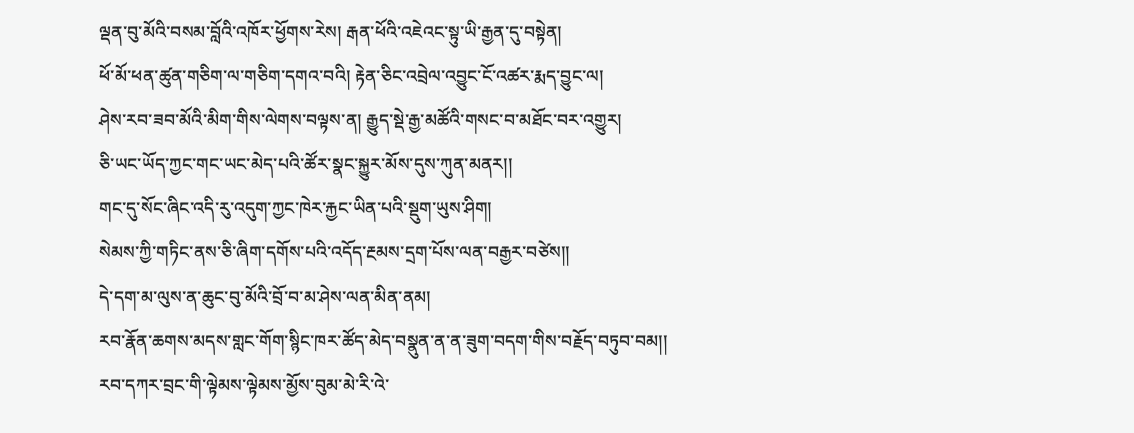ལྡན་བུ་མོའི་བསམ་བློའི་འཁོར་ཕྱོགས་རེས། རྒན་ཕོའི་འཇེའང་སྟུ་ཡི་རྒྱན་དུ་བསྟེན།
ཕོ་མོ་ཕན་ཚུན་གཅིག་ལ་གཅིག་དགའ་བའི། རྟེན་ཅིང་འབྲེལ་འབྱུང་ངོ་འཚར་རྨད་བྱུང་ལ།
ཤེས་རབ་ཟབ་མོའི་མིག་གིས་ལེགས་བལྟས་ན། རྒྱུད་སྡེ་རྒྱ་མཚོའི་གསང་བ་མཐོང་བར་འགྱུར།
ཅི་ཡང་ཡོད་ཀྱང་གང་ཡང་མེད་པའི་ཚོར་སྣང་སྐྱུར་མོས་དུས་ཀུན་མནར།།
གང་དུ་སོང་ཞིང་འདི་རུ་འདུག་ཀྱང་ཁེར་རྐྱང་ཡིན་པའི་སྡུག་ཡུས་ཤིག།
སེམས་ཀྱི་གཏིང་ནས་ཅི་ཞིག་དགོས་པའི་འདོད་རྔམས་དྲག་པོས་ལན་བརྒྱར་བཙེས།།
དེ་དག་མ་ལུས་ན་ཆུང་བུ་མོའི་བྲོ་བ་མ་ཤེས་ལན་མིན་ནམ།
རབ་རྣོན་ཆགས་མདས་གླང་གོག་སྙིང་ཁར་ཚོད་མེད་བསྣུན་ན་ན་ཟུག་བདག་གིས་བརྗོད་བཏུབ་བམ།།
རབ་དཀར་བྲང་གི་ལྟེམས་ལྟེམས་མྱོས་བུམ་མེ་རི་འེ་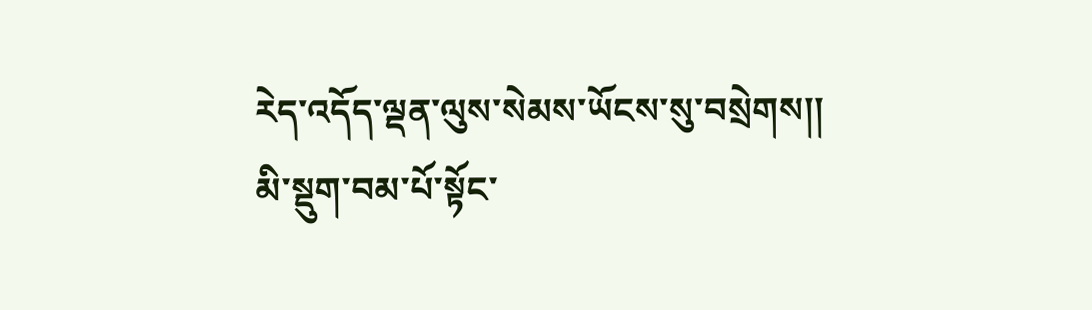རེད་འདོད་ལྡན་ལུས་སེམས་ཡོངས་སུ་བསྲེགས།།
མི་སྡུག་བམ་པོ་སྟོང་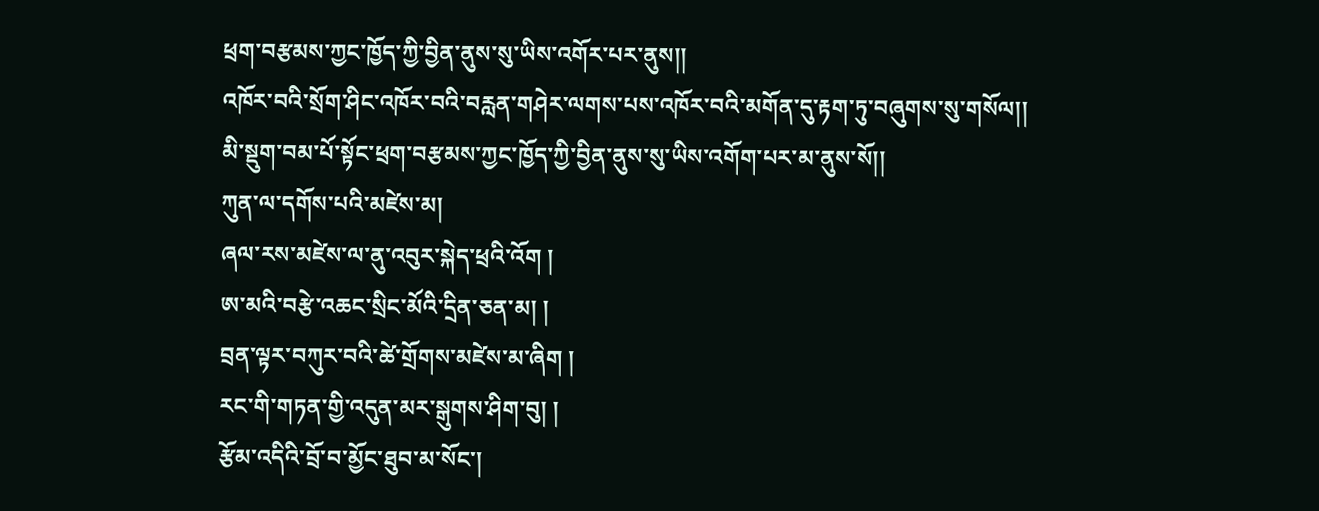ཕྲག་བརྩམས་ཀྱང་ཁྱོད་ཀྱི་བྱིན་ནུས་སུ་ཡིས་འགོར་པར་ནུས།།
འཁོར་བའི་སྲོག་ཤིང་འཁོར་བའི་བརླན་གཤེར་ལགས་པས་འཁོར་བའི་མགོན་དུ་རྟག་ཏུ་བཞུགས་སུ་གསོལ།།
མི་སྡུག་བམ་པོ་སྟོང་ཕྲག་བརྩམས་ཀྱང་ཁྱོད་ཀྱི་བྱིན་ནུས་སུ་ཡིས་འགོག་པར་མ་ནུས་སོ།།
ཀུན་ལ་དགོས་པའི་མཛེས་མ།
ཞལ་རས་མཛེས་ལ་ནུ་འབུར་སྐེད་ཕྲའི་འོག །
ཨ་མའི་བརྩེ་འཆང་སྲིང་མོའི་དྲིན་ཅན་མ། །
བྲན་ལྟར་བཀུར་བའི་ཚེ་གྲོགས་མཛེས་མ་ཞིག །
རང་གི་གཏན་གྱི་འདུན་མར་སྒུགས་ཤིག་བུ། །
རྩོམ་འདིའི་བྲོ་བ་མྱོང་ཐུབ་མ་སོང་།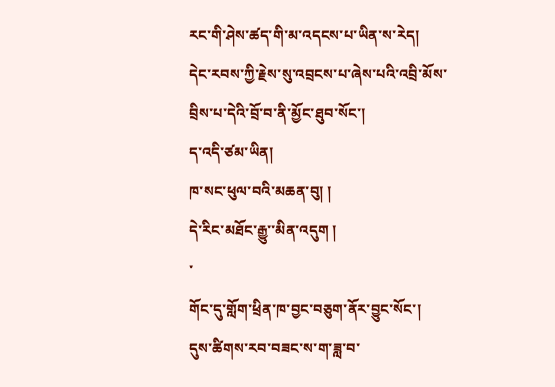རང་གི་ཤེས་ཚད་གི་མ་འདངས་པ་ཡིན་ས་རེད།
དེང་རབས་ཀྱི་རྗེས་སུ་འབྲངས་པ་ཞེས་པའི་འབྲི་མོས་བྲིས་པ་དེའི་བྲོ་བ་ནི་མྱོང་ཐུབ་སོང་།
ད་འདི་ཙམ་ཡིན།
ཁ་སང་ཕུལ་བའི་མཆན་བུ། །
དེ་རིང་མཐོང་རྒྱུ་་མིན་འདུག །
་
གོང་དུ་གློག་ཕྲིན་ཁ་བྱང་བཅུག་ནོར་བྱུང་སོང་།
དུས་ཚིགས་རབ་བཟང་ས་ག་ཟླ་བ་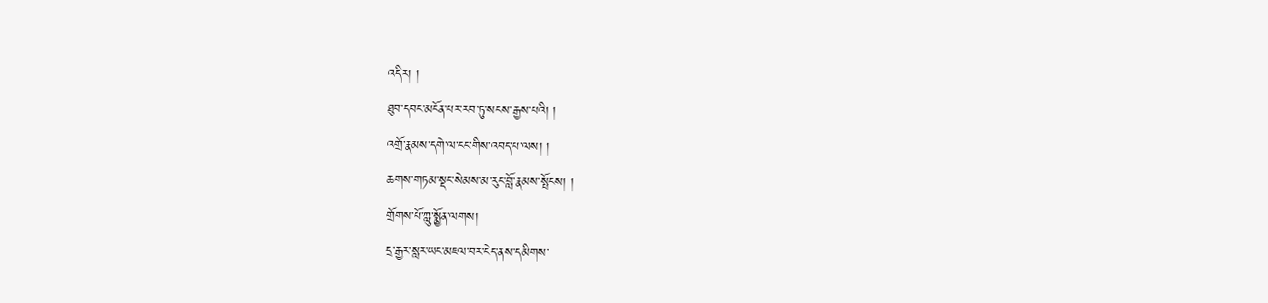འདིར། །
ཐུབ་དབང་མངོན་པར་རབ་ཏུ་སངས་རྒྱས་པའི། །
འགྲོ་རྣམས་དགེ་ལ་ངང་གིས་འབད་པ་ལས། །
ཆགས་གཏམ་སྡང་སེམས་མ་རུང་བློ་རྣམས་སྤོངས། །
གྲོགས་པོ་ཀླུ་སྨྱོན་ལགས།
དྲ་རྒྱར་སླར་ཡང་མཇལ་བར་ངེད་ནས་དམིགས་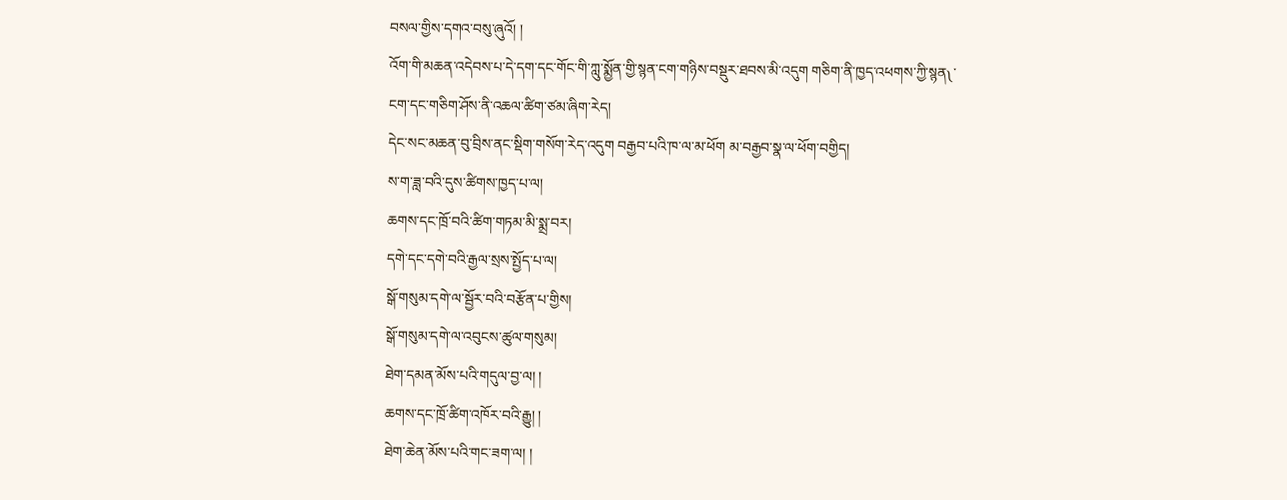བསལ་གྱིས་དགའ་བསུ་ཞུའོ། །
འོག་གི་མཆན་འདེབས་པ་དེ་དག་དང་གོང་གི་ཀླུ་སྨྱོན་གྱི་སྙན་ངག་གཉིས་བསྡུར་ཐབས་མི་འདུག གཅིག་ནི་ཁྱད་འཕགས་ཀྱི་སྙན༾་ངག་དང་གཅིག་ཤོས་ནི་འཆལ་ཚིག་ཙམ་ཞིག་རེད།
དེང་སང་མཆན་བུ་བྲིས་ནང་སྡིག་གསོག་རེད་འདུག བརྒྱབ་པའི་ཁ་ལ་མ་ཕོག མ་བརྒྱབ་སྣ་ལ་ཕོག་བགྱིད།
ས་ག་ཟླ་བའི་དུས་ཚིགས་ཁྱད་པ་ལ།
ཆགས་དང་ཁྲོ་བའི་ཚིག་གཏམ་མི་སྨྲ་བར།
དགེ་དང་དགེ་བའི་རྒྱལ་སྲས་སྤྱོད་པ་ལ།
སྒོ་གསུམ་དགེ་ལ་སྦྱོར་བའི་བརྩོན་པ་གྱིས།
སྒོ་གསུམ་དགེ་ལ་འབུངས་ཚུལ་གསུམ།
ཐེག་དམན་མོས་པའི་གདུལ་བྱ་ལ། །
ཆགས་དང་ཁྲོ་ཚིག་འཁོར་བའི་རྒྱུ། །
ཐེག་ཆེན་མོས་པའི་གང་ཟག་ལ། །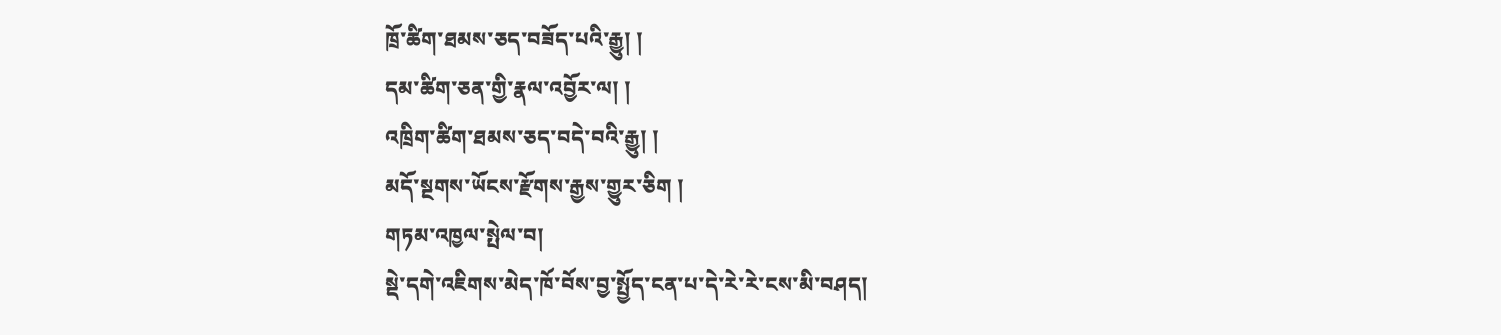ཁྲོ་ཚིག་ཐམས་ཅད་བཟོད་པའི་རྒྱུ། །
དམ་ཚིག་ཅན་གྱི་རྣལ་འབྱོར་ལ། །
འཁྲིག་ཚིག་ཐམས་ཅད་བདེ་བའི་རྒྱུ། །
མདོ་སྔགས་ཡོངས་རྫོགས་རྒྱས་གྱུར་ཅིག །
གཏམ་འཁྱལ་སྤེལ་བ།
སྡེ་དགེ་འཇིགས་མེད་ཁོ་བོས་བྱ་སྤྱོད་ངན་པ་དེ་རེ་རེ་ངས་མི་བཤད།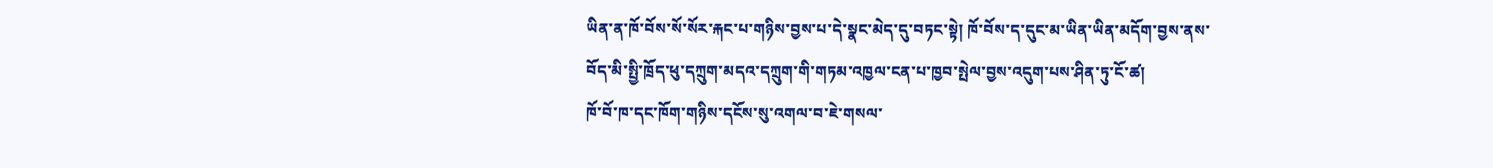ཡིན་ན་ཁོ་བོས་སོ་སོར་རྐང་པ་གཉིས་བྱས་པ་དེ་སྣང་མེད་དུ་བཏང་སྟེ། ཁོ་བོས་ད་དུང་མ་ཡིན་ཡིན་མདོག་བྱས་ནས་བོད་མི་སྤྱི་ཁྲོད་ཕུ་དཀྲུག་མདའ་དཀྲུག་གི་གཏམ་འཁྱལ་ངན་པ་ཁྱབ་སྤེལ་བྱས་འདུག་པས་ཤིན་ཏུ་ངོ་ཆ༹།
ཁོ་བོ་ཁ་དང་ཁོག་གཉིས་དངོས་སུ་འགལ་བ་ཇེ་གསལ་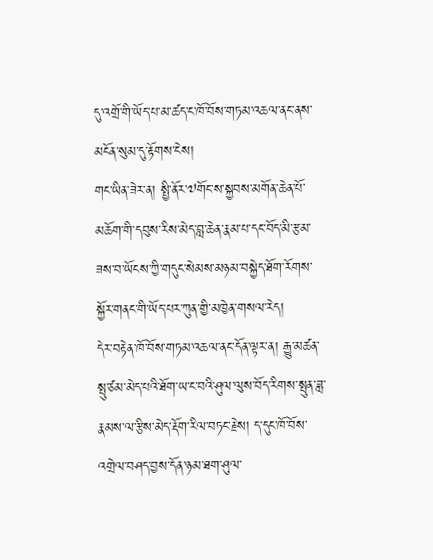དུ་འགྲོ་གི་ཡོད་པ་མ་ཆ༹ད་ང་ཁོ་བོས་གཏམ་འཆལ་ནང་ནས་མངོན་སུམ་དུ་རྟོགས་ངེས།
གང་ཡིན་ཟེར་ན། སྤྱི་ནོར་༧གོང་ས་སྐྱབས་མགོན་ཆེན་པོ་མཆོག་གི་དབུས་རིས་མེད་བླ་ཆེན་རྣམ་པ་དང་བོད་མི་རྩམ་ཟས་བ་ཡོངས་ཀྱི་གདུང་སེམས་མཉམ་བསྐྱེད་ཐོག་རོགས་སྐྱོར་གནང་གི་ཡོད་པར་ཀུན་གྱི་མཁྱེན་གསལ་རེད།
དེར་བརྟེན་ཁོ་བོས་གཏམ་འཆལ་ནང་དོན་ལྟར་ན། རྒྱུ་མཆ༹ན་སྤུ་ཅ༹མ་མེད་པའི་ཐོག་ཡ་ང་བའི་ཤུལ་ལུས་བོད་རིགས་སྤུན་ཟླ་རྣམས་ལ་རྩིས་མེད་རྡོག་རིལ་བཏང་རྗེས། ད་དུང་ཁོ་བོས་འགྲེལ་བཤད་བྱས་དོན་ཉམ་ཐག་ཤུལ་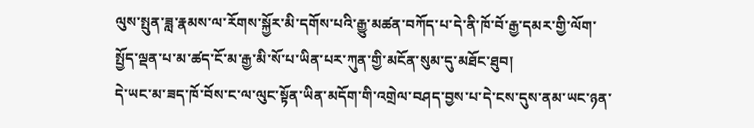ལུས་སྤུན་ཟླ་རྣམས་ལ་རོགས་སྐྱོར་མི་དགོས་པའི་རྒྱུ་མཆ༹ན་བཀོད་པ་དེ་ནི་ཁོ་བོ་རྒྱ་དམར་གྱི་ལོག་སྤྱོད་ལྡན་པ་མ་ཆ༹ད་ངོ་མ་རྒྱ་མི་སོ་པ་ཡིན་པར་ཀུན་གྱི་མངོན་སུམ་དུ་མཐོང་ཐུབ།
དེ་ཡང་མ་ཟད་ཁོ་བོས་ང་ལ་ལུང་སྟོན་ཡིན་མདོག་གི་འགྲེལ་བཤད་བྱས་པ་དེ་ངས་དུས་ནམ་ཡང་ཉན་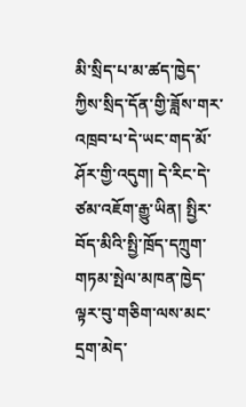མི་སྲིད་པ་མ་ཆ༹ད་ཁྱེད་ཀྱིས་སྲིད་དོན་གྱི་ཟློས་གར་འཁྲབ་པ་དེ་ཡང་གད་མོ་ཤོར་གྱི་འདུག། དེ་རིང་དེ་ཅ༹མ་འཇོག་རྒྱུ་ཡིན། སྤྱིར་བོད་མིའི་སྤྱི་ཁྲོད་དཀྲུག་གཏམ་སྤེལ་མཁན་ཁྱེད་ལྟར་བུ་གཅིག་ལས་མང་དྲག་མེད་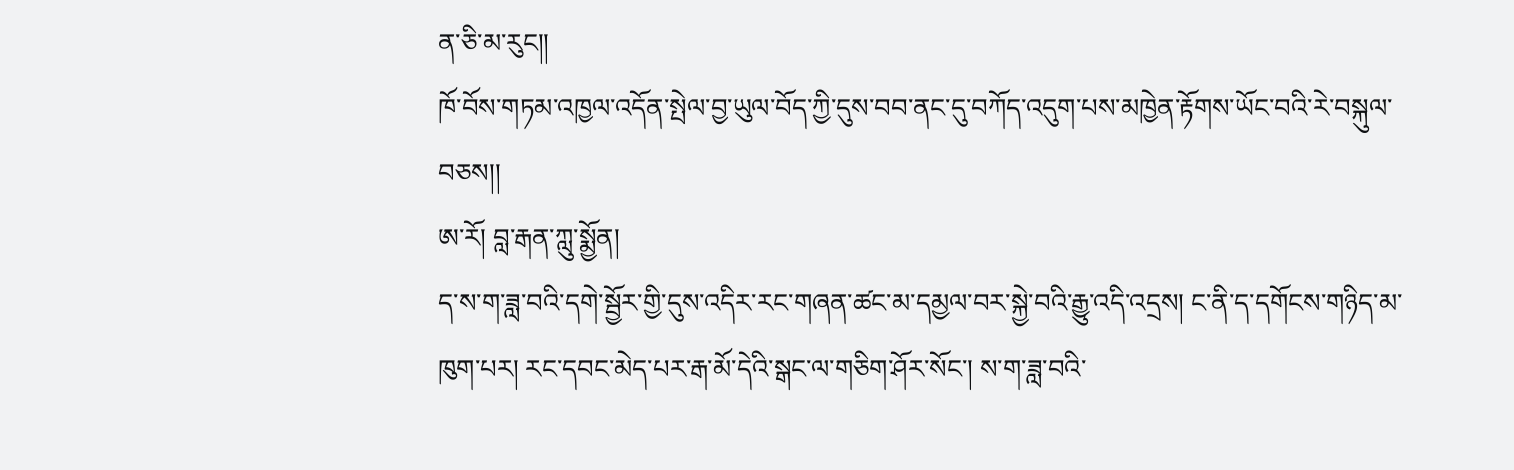ན་ཅི་མ་རུང།།
ཁོ་བོས་གཏམ་འཁྱལ་འདོན་སྤེལ་བྱ་ཡུལ་བོད་ཀྱི་དུས་བབ་ནང་དུ་བཀོད་འདུག་པས་མཁྱེན་རྟོགས་ཡོང་བའི་རེ་བསྐུལ་བཅས།།
ཨ་རོ། བླ་རྒན་ཀླུ་སྨྱོན།
ད་ས་ག་ཟླ་བའི་དགེ་སྦྱོར་གྱི་དུས་འདིར་རང་གཞན་ཚང་མ་དམྱལ་བར་སྐྱེ་བའི་རྒྱུ་འདི་འདྲས། ང་ནི་ད་དགོངས་གཉིད་མ་ཁུག་པར། རང་དབང་མེད་པར་རྒ་མོ་དེའི་སྒང་ལ་གཅིག་ཤོར་སོང་། ས་ག་ཟླ་བའི་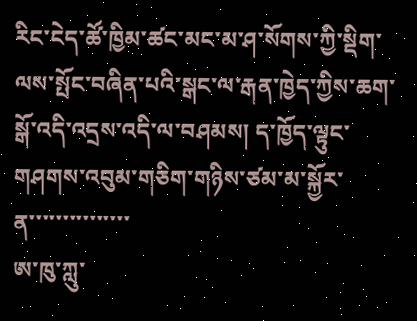རིང་ངེད་ཚོ་ཁྱིམ་ཚང་མང་མ་ཤ་སོགས་ཀྱི་སྡིག་ལས་སྤོང་བཞིན་པའི་སྒང་ལ་རྒན་ཁྱེད་ཀྱིས་ཆག་སྒོ་འདི་འདྲས་འདི་ལ་བཤམས། ད་ཁྱོད་ལྟུང་གཤགས་འབུམ་གཅིག་གཉིས་ཙམ་མ་སྐྱོར་ན་་་་་་་་་་་་་་་
ཨ་ཁུ་ཀླུ་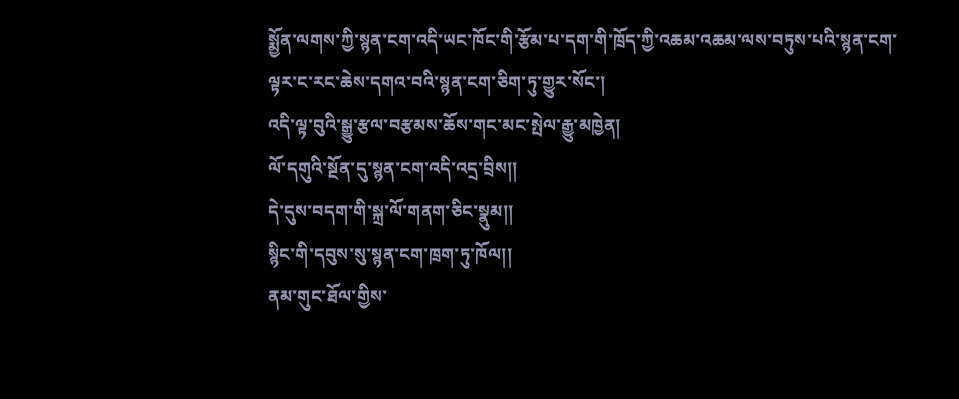སྨྱོན་ལགས་ཀྱི་སྙན་ངག་འདི་ཡང་ཁོང་གི་རྩོམ་པ་དག་གི་ཁྲོད་ཀྱི་འཆམ་འཆམ་ལས་བཏུས་པའི་སྙན་ངག་ལྟར་ང་རང་ཆེས་དགའ་བའི་སྙན་ངག་ཅིག་ཏུ་གྱུར་སོང་།
འདི་ལྟ་བུའི་སྒྱུ་རྩལ་བརྩམས་ཆོས་གང་མང་སྤེལ་རྒྱུ་མཁྱེན།
ལོ་དགུའི་སྔོན་དུ་སྙན་ངག་འདི་འདྲ་བྲིས།།
དེ་དུས་བདག་གི་སྐྲ་ལོ་གནག་ཅིང་སྣུམ།།
སྙིང་གི་དབུས་སུ་སྙན་ངག་ཁྲག་ཏུ་ཁོལ།།
ནམ་གུང་ཐོལ་གྱིས་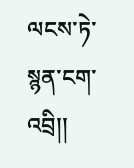ལངས་ཏེ་སྙན་ངག་འབྲི།།